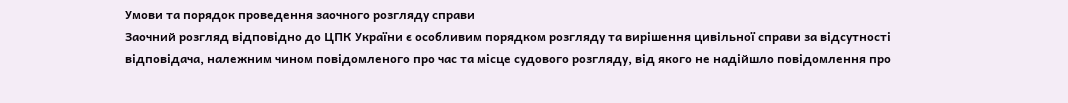Умови та порядок проведення заочного розгляду справи
Заочний розгляд відповідно до ЦПК України є особливим порядком розгляду та вирішення цивільної справи за відсутності відповідача, належним чином повідомленого про час та місце судового розгляду, від якого не надійшло повідомлення про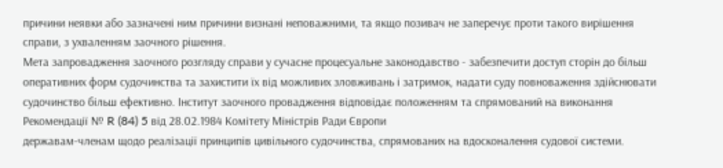причини неявки або зазначені ним причини визнані неповажними, та якщо позивач не заперечує проти такого вирішення справи, з ухваленням заочного рішення.
Мета запровадження заочного розгляду справи у сучасне процесуальне законодавство - забезпечити доступ сторін до більш оперативних форм судочинства та захистити їх від можливих зловживань і затримок, надати суду повноваження здійснювати судочинство більш ефективно. Інститут заочного провадження відповідає положенням та спрямований на виконання Рекомендації № R (84) 5 від 28.02.1984 Комітету Міністрів Ради Європи
державам-членам щодо реалізації принципів цивільного судочинства, спрямованих на вдосконалення судової системи.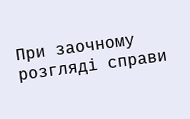При заочному розгляді справи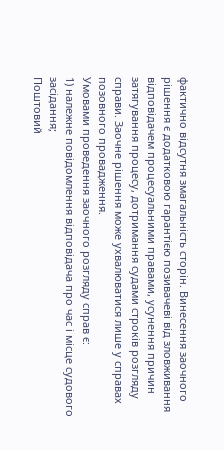фактично відсутня змагальність сторін. Винесення заочного рішення є додатковою гарантією позивачеві від зловживання відповідачем процесуальними правами, усунення причин затягування процесу, дотримання судами строків розгляду справи. Заочне рішення може ухвалюватися лише у справах позовного провадження.
Умовами проведення заочного розгляду справ є:
1) належне повідомлення відповідача про час і місце судового засідання;
Поштовий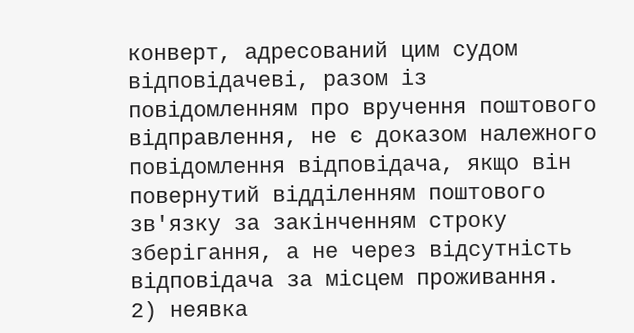конверт, адресований цим судом
відповідачеві, разом із повідомленням про вручення поштового відправлення, не є доказом належного повідомлення відповідача, якщо він повернутий відділенням поштового зв'язку за закінченням строку зберігання, а не через відсутність відповідача за місцем проживання.
2) неявка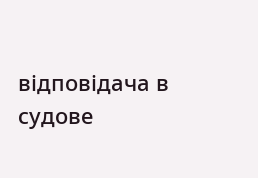відповідача в судове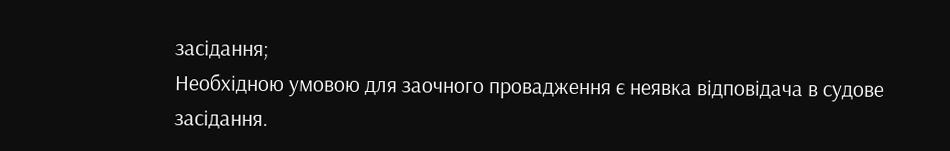засідання;
Необхідною умовою для заочного провадження є неявка відповідача в судове засідання.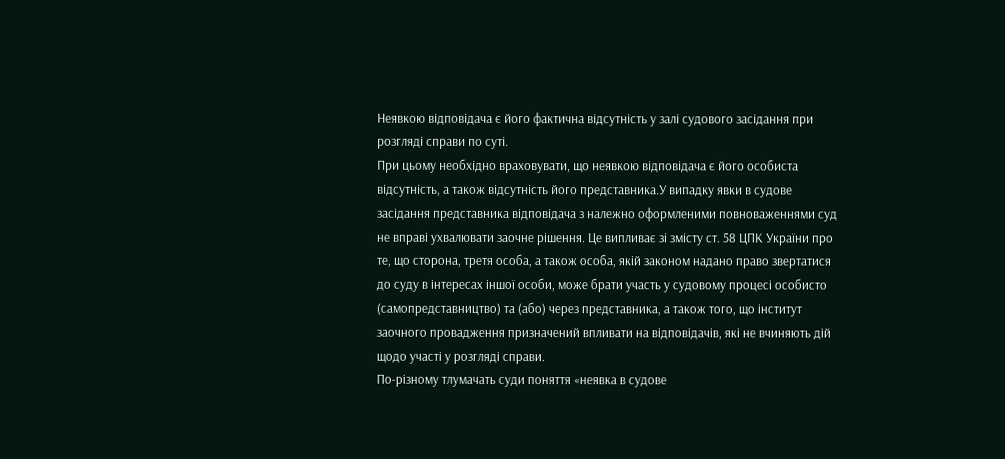Неявкою відповідача є його фактична відсутність у залі судового засідання при розгляді справи по суті.
При цьому необхідно враховувати, що неявкою відповідача є його особиста відсутність, а також відсутність його представника.У випадку явки в судове засідання представника відповідача з належно оформленими повноваженнями суд не вправі ухвалювати заочне рішення. Це випливає зі змісту ст. 58 ЦПК України про те, що сторона, третя особа, а також особа, якій законом надано право звертатися до суду в інтересах іншої особи, може брати участь у судовому процесі особисто (самопредставництво) та (або) через представника, а також того, що інститут заочного провадження призначений впливати на відповідачів, які не вчиняють дій щодо участі у розгляді справи.
По-різному тлумачать суди поняття «неявка в судове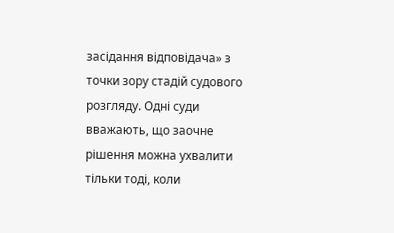засідання відповідача» з точки зору стадій судового розгляду. Одні суди вважають, що заочне рішення можна ухвалити тільки тоді, коли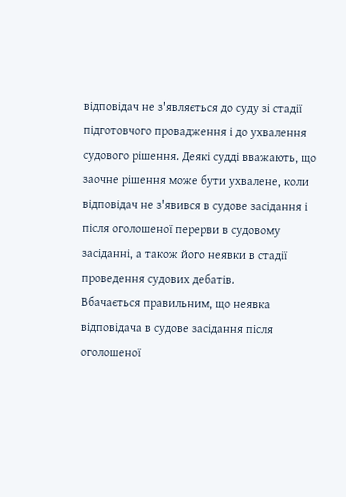відповідач не з'являється до суду зі стадії підготовчого провадження і до ухвалення судового рішення. Деякі судді вважають, що заочне рішення може бути ухвалене, коли відповідач не з'явився в судове засідання і після оголошеної перерви в судовому засіданні, а також його неявки в стадії проведення судових дебатів.
Вбачається правильним, що неявка відповідача в судове засідання після оголошеної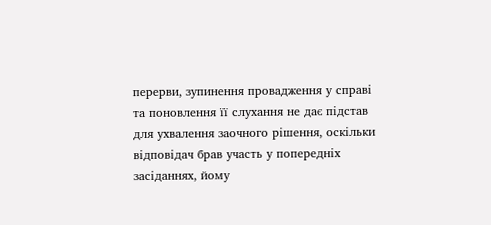перерви, зупинення провадження у справі та поновлення її слухання не дає підстав для ухвалення заочного рішення, оскільки відповідач брав участь у попередніх засіданнях, йому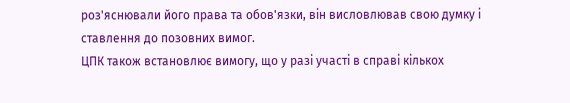роз'яснювали його права та обов'язки, він висловлював свою думку і ставлення до позовних вимог.
ЦПК також встановлює вимогу, що у разі участі в справі кількох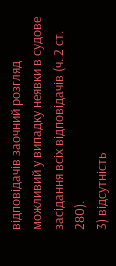відповідачів заочний розгляд можливий у випадку неявки в судове засідання всіх відповідачів (ч. 2 ст. 280).
3) відсутність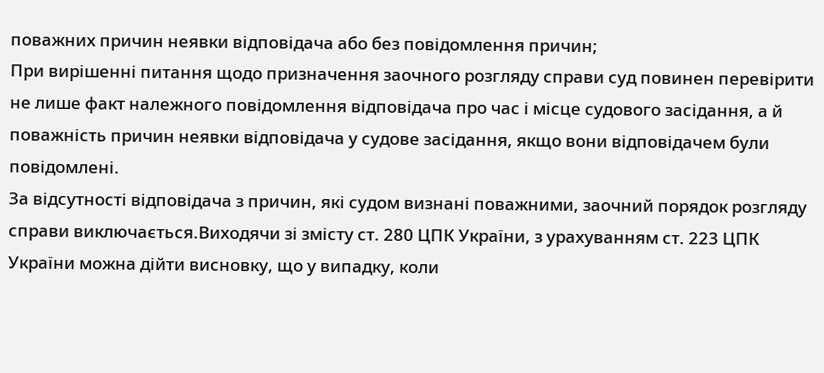поважних причин неявки відповідача або без повідомлення причин;
При вирішенні питання щодо призначення заочного розгляду справи суд повинен перевірити не лише факт належного повідомлення відповідача про час і місце судового засідання, а й поважність причин неявки відповідача у судове засідання, якщо вони відповідачем були повідомлені.
За відсутності відповідача з причин, які судом визнані поважними, заочний порядок розгляду справи виключається.Виходячи зі змісту ст. 280 ЦПК України, з урахуванням ст. 223 ЦПК України можна дійти висновку, що у випадку, коли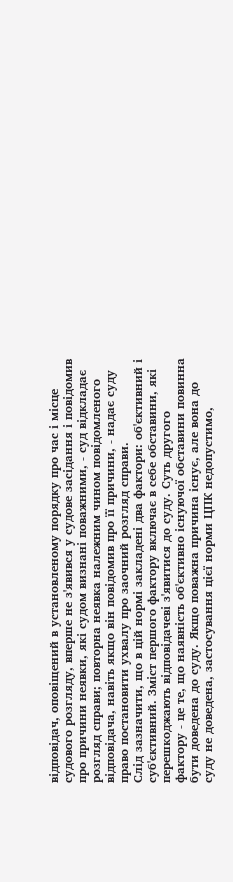відповідач, оповіщений в установленому порядку про час і місце судового розгляду, вперше не з'явився у судове засідання і повідомив про причини неявки, які судом визнані поважними, - суд відкладає розгляд справи; повторна неявка належним чином повідомленого відповідача, навіть якщо він повідомив про її причини, - надає суду право постановити ухвалу про заочний розгляд справи.
Слід зазначити, що в цій нормі закладені два фактори: об'єктивний і суб'єктивний. Зміст першого фактору включає в себе обставини, які перешкоджають відповідачеві з'явитися до суду. Суть другого фактору - це те, що наявність об'єктивно існуючої обставини повинна бути доведена до суду. Якщо поважна причина існує, але вона до суду не доведена, застосування цієї норми ЦПК недопустимо,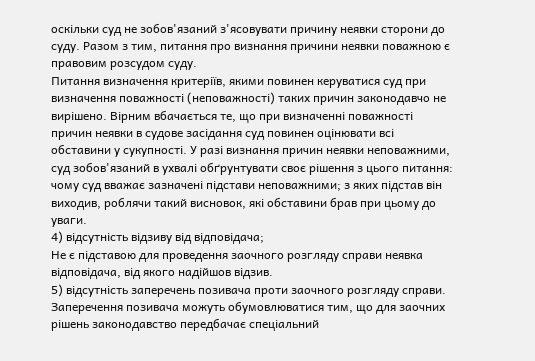оскільки суд не зобов'язаний з'ясовувати причину неявки сторони до суду. Разом з тим, питання про визнання причини неявки поважною є правовим розсудом суду.
Питання визначення критеріїв, якими повинен керуватися суд при визначення поважності (неповажності) таких причин законодавчо не вирішено. Вірним вбачається те, що при визначенні поважності причин неявки в судове засідання суд повинен оцінювати всі обставини у сукупності. У разі визнання причин неявки неповажними, суд зобов'язаний в ухвалі обґрунтувати своє рішення з цього питання: чому суд вважає зазначені підстави неповажними; з яких підстав він виходив, роблячи такий висновок, які обставини брав при цьому до уваги.
4) відсутність відзиву від відповідача;
Не є підставою для проведення заочного розгляду справи неявка відповідача, від якого надійшов відзив.
5) відсутність заперечень позивача проти заочного розгляду справи.
Заперечення позивача можуть обумовлюватися тим, що для заочних рішень законодавство передбачає спеціальний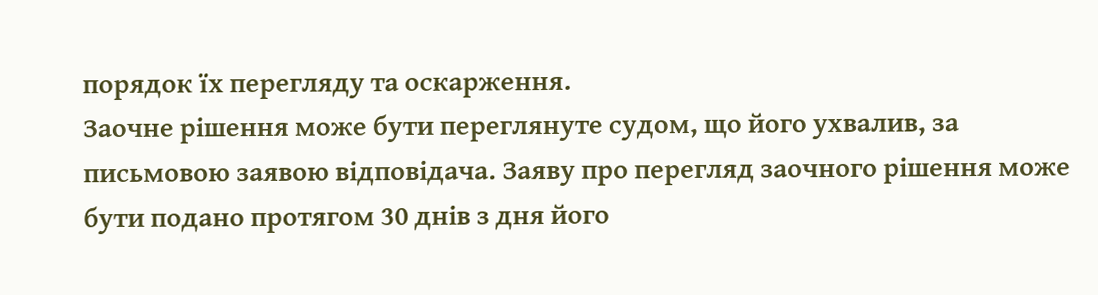порядок їх перегляду та оскарження.
Заочне рішення може бути переглянуте судом, що його ухвалив, за письмовою заявою відповідача. Заяву про перегляд заочного рішення може бути подано протягом 30 днів з дня його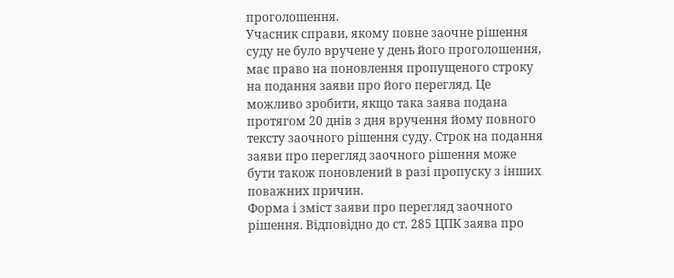проголошення.
Учасник справи, якому повне заочне рішення суду не було вручене у день його проголошення, має право на поновлення пропущеного строку на подання заяви про його перегляд. Це можливо зробити, якщо така заява подана протягом 20 днів з дня вручення йому повного тексту заочного рішення суду. Строк на подання заяви про перегляд заочного рішення може бути також поновлений в разі пропуску з інших поважних причин.
Форма і зміст заяви про перегляд заочного рішення. Відповідно до ст. 285 ЦПК заява про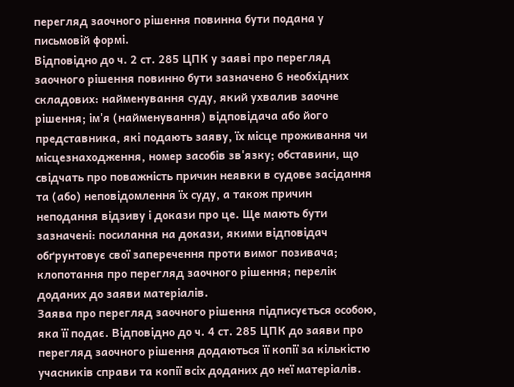перегляд заочного рішення повинна бути подана у письмовій формі.
Відповідно до ч. 2 ст. 285 ЦПК у заяві про перегляд заочного рішення повинно бути зазначено 6 необхідних складових: найменування суду, який ухвалив заочне
рішення; ім'я (найменування) відповідача або його представника, які подають заяву, їх місце проживання чи місцезнаходження, номер засобів зв'язку; обставини, що свідчать про поважність причин неявки в судове засідання та (або) неповідомлення їх суду, а також причин неподання відзиву і докази про це. Ще мають бути зазначені: посилання на докази, якими відповідач обґрунтовує свої заперечення проти вимог позивача; клопотання про перегляд заочного рішення; перелік доданих до заяви матеріалів.
Заява про перегляд заочного рішення підписується особою, яка її подає. Відповідно до ч. 4 ст. 285 ЦПК до заяви про перегляд заочного рішення додаються її копії за кількістю учасників справи та копії всіх доданих до неї матеріалів.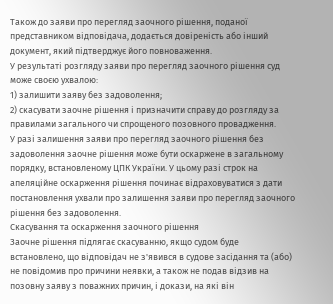Також до заяви про перегляд заочного рішення, поданої представником відповідача, додається довіреність або інший документ, який підтверджує його повноваження.
У результаті розгляду заяви про перегляд заочного рішення суд може своєю ухвалою:
1) залишити заяву без задоволення;
2) скасувати заочне рішення і призначити справу до розгляду за правилами загального чи спрощеного позовного провадження.
У разі залишення заяви про перегляд заочного рішення без задоволення заочне рішення може бути оскаржене в загальному порядку, встановленому ЦПК України. У цьому разі строк на апеляційне оскарження рішення починає відраховуватися з дати постановлення ухвали про залишення заяви про перегляд заочного рішення без задоволення.
Скасування та оскарження заочного рішення
Заочне рішення підлягає скасуванню, якщо судом буде встановлено, що відповідач не з'явився в судове засідання та (або) не повідомив про причини неявки, а також не подав відзив на позовну заяву з поважних причин, і докази, на які він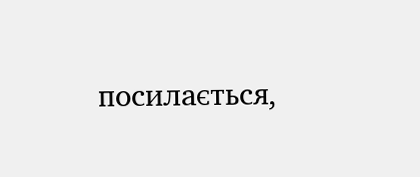посилається,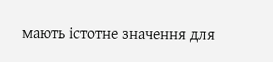мають істотне значення для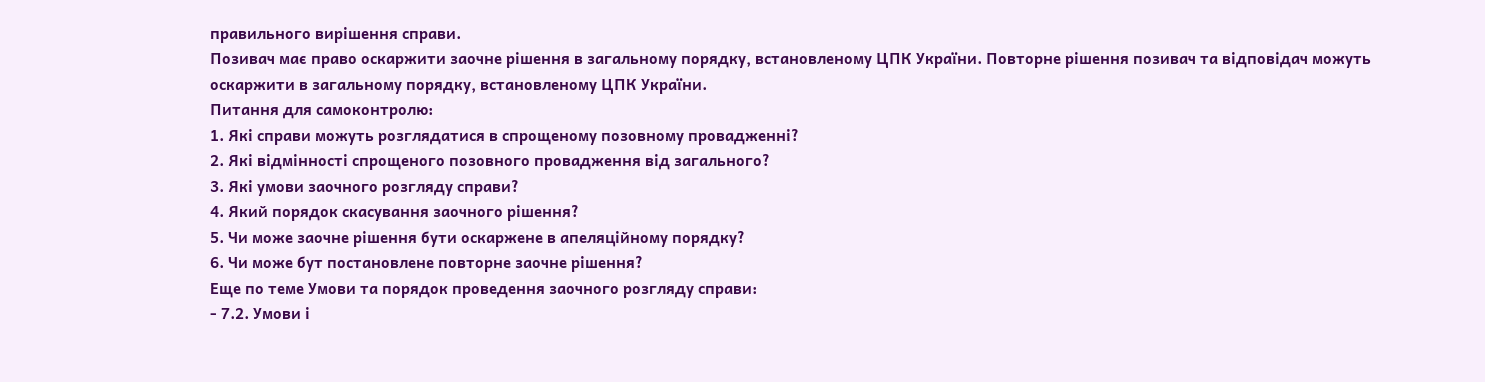правильного вирішення справи.
Позивач має право оскаржити заочне рішення в загальному порядку, встановленому ЦПК України. Повторне рішення позивач та відповідач можуть оскаржити в загальному порядку, встановленому ЦПК України.
Питання для самоконтролю:
1. Які справи можуть розглядатися в спрощеному позовному провадженні?
2. Які відмінності спрощеного позовного провадження від загального?
3. Які умови заочного розгляду справи?
4. Який порядок скасування заочного рішення?
5. Чи може заочне рішення бути оскаржене в апеляційному порядку?
6. Чи може бут постановлене повторне заочне рішення?
Еще по теме Умови та порядок проведення заочного розгляду справи:
- 7.2. Умови і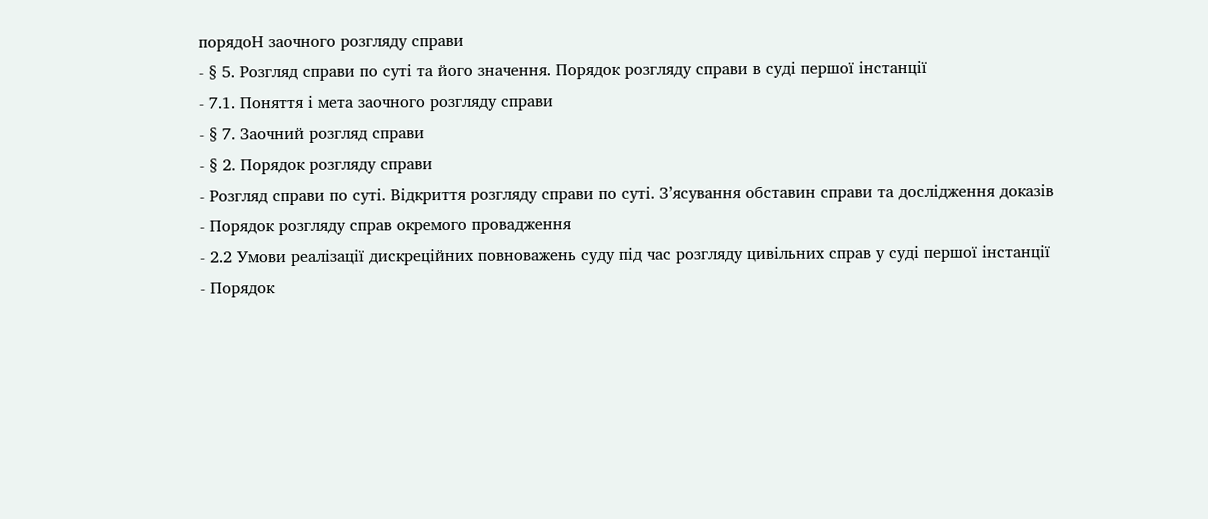порядоН заочного розгляду справи
- § 5. Розгляд справи по суті та його значення. Порядок розгляду справи в суді першої інстанції
- 7.1. Поняття і мета заочного розгляду справи
- § 7. Заочний розгляд справи
- § 2. Порядок розгляду справи
- Розгляд справи по суті. Відкриття розгляду справи по суті. З’ясування обставин справи та дослідження доказів
- Порядок розгляду справ окремого провадження
- 2.2 Умови реалізації дискреційних повноважень суду під час розгляду цивільних справ у суді першої інстанції
- Порядок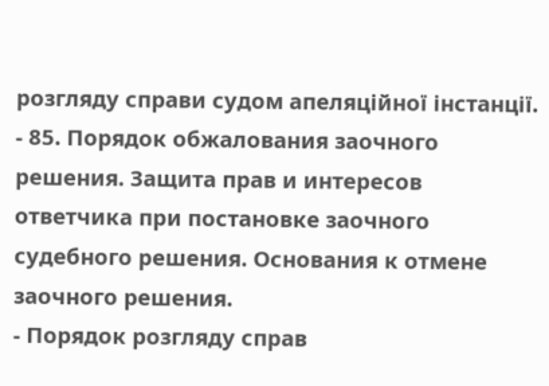розгляду справи судом апеляційної інстанції.
- 85. Порядок обжалования заочного решения. Защита прав и интересов ответчика при постановке заочного судебного решения. Основания к отмене заочного решения.
- Порядок розгляду справ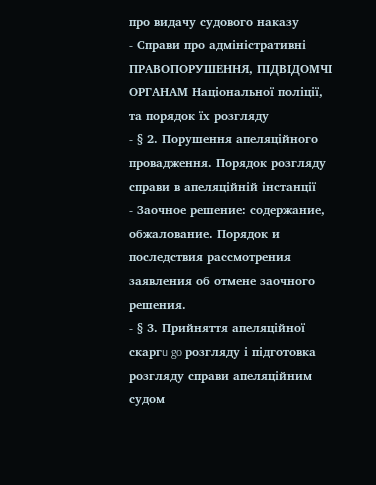про видачу судового наказу
- Справи про адміністративні ПРАВОПОРУШЕННЯ, ПІДВІДОМЧІ ОРГАНАМ Національної поліції, та порядок їх розгляду
- § 2. Порушення апеляційного провадження. Порядок розгляду справи в апеляційній інстанції
- Заочное решение: содержание, обжалование. Порядок и последствия рассмотрения заявления об отмене заочного решения.
- § 3. Прийняття апеляційної cкapгu go розгляду і підготовка розгляду справи апеляційним судом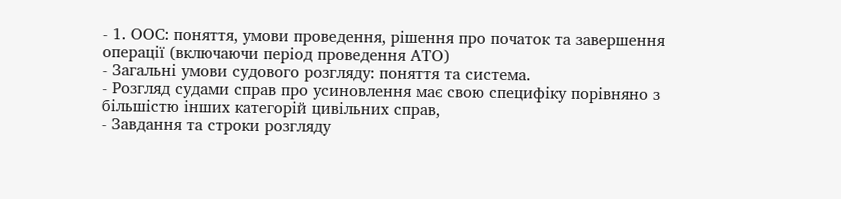- 1. ООС: поняття, умови проведення, рішення про початок та завершення операції (включаючи період проведення АТО)
- Загальні умови судового розгляду: поняття та система.
- Розгляд судами справ про усиновлення має свою специфіку порівняно з більшістю інших категорій цивільних справ,
- Завдання та строки розгляду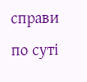справи по суті